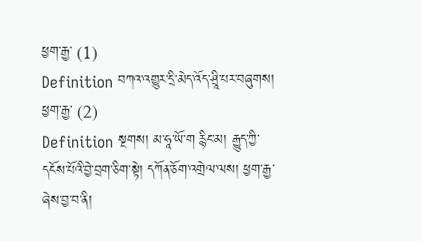ཕྱག་རྒྱ་ (1)
Definition བཀའ་འགྱུར་དྲི་མེད་འོད་ཤྲཱི་པར་བཞུགས།
ཕྱག་རྒྱ་ (2)
Definition སྔགས། མ་ཧཱ་ཡོ་ག རྙིང་མ། རྒྱུད་ཀྱི་དངོས་པོའི་བྱེ་བྲག་ཅིག་སྟེ། དཀོན་ཅོག་འགྲེལ་ལས། ཕྱག་རྒྱ་ཞེས་བྱ་བ་ནི།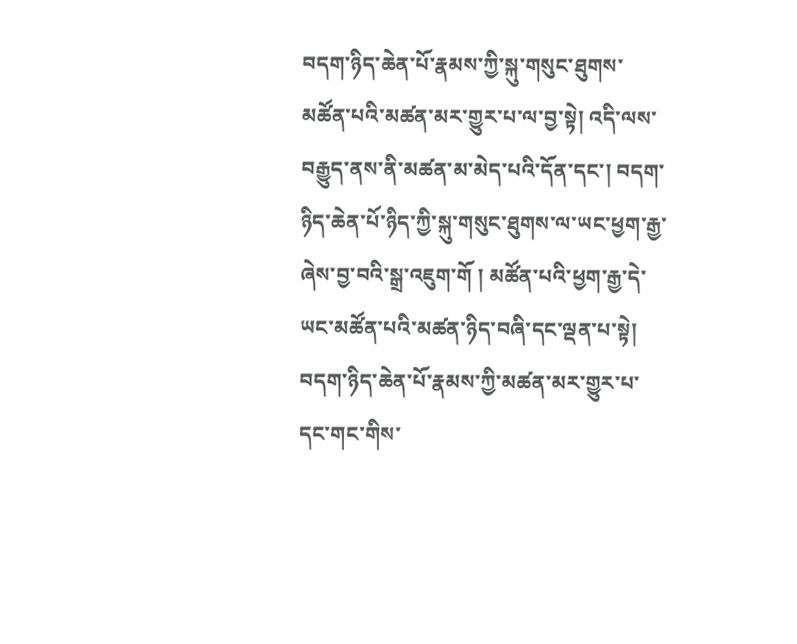བདག་ཉིད་ཆེན་པོ་རྣམས་ཀྱི་སྐུ་གསུང་ཐུགས་མཚོན་པའི་མཚན་མར་གྱུར་པ་ལ་བྱ་སྟེ། འདི་ལས་བརྒྱུད་ནས་ནི་མཚན་མ་མེད་པའི་དོན་དང་། བདག་ཉིད་ཆེན་པོ་ཉིད་ཀྱི་སྐུ་གསུང་ཐུགས་ལ་ཡང་ཕྱག་རྒྱ་ཞེས་བྱ་བའི་སྒྲ་འཇུག་གོ ། མཚོན་པའི་ཕྱག་རྒྱ་དེ་ཡང་མཚོན་པའི་མཚན་ཉིད་བཞི་དང་ལྡན་པ་སྟེ། བདག་ཉིད་ཆེན་པོ་རྣམས་ཀྱི་མཚན་མར་གྱུར་པ་དང་གང་གིས་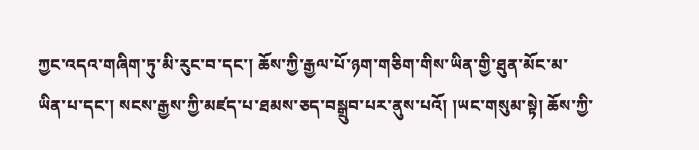ཀྱང་འདའ་གཞིག་ཏུ་མི་རུང་བ་དང་། ཆོས་ཀྱི་རྒྱལ་པོ་ཉག་གཅིག་གིས་ཡིན་གྱི་ཐུན་མོང་མ་ཡིན་པ་དང་། སངས་རྒྱས་ཀྱི་མཛད་པ་ཐམས་ཅད་བསྒྲུབ་པར་ནུས་པའོ། །ཡང་གསུམ་སྟེ། ཆོས་ཀྱི་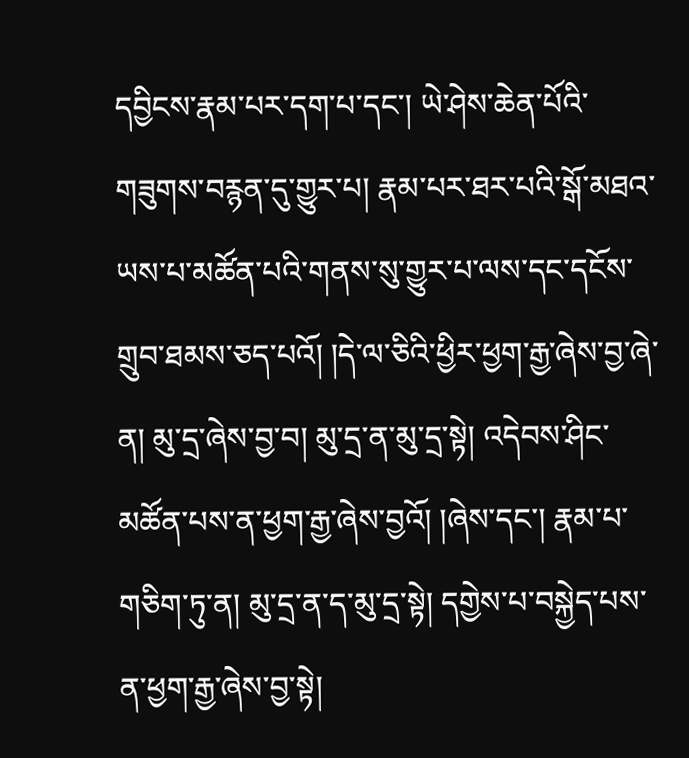དབྱིངས་རྣམ་པར་དག་པ་དང་། ཡེ་ཤེས་ཆེན་པོའི་གཟུགས་བརྙན་དུ་གྱུར་པ། རྣམ་པར་ཐར་པའི་སྒོ་མཐའ་ཡས་པ་མཚོན་པའི་གནས་སུ་གྱུར་པ་ལས་དང་དངོས་གྲུབ་ཐམས་ཅད་པའོ། །དེ་ལ་ཅིའི་ཕྱིར་ཕྱག་རྒྱ་ཞེས་བྱ་ཞེ་ན། མུ་དྲ་ཞེས་བྱ་བ། མུ་དྲ་ན་མུ་དྲ་སྟེ། འདེབས་ཤིང་མཚོན་པས་ན་ཕྱག་རྒྱ་ཞེས་བྱའོ། །ཞེས་དང་། རྣམ་པ་གཅིག་ཏུ་ན། མུ་དྲ་ན་ད་མུ་དྲ་སྟེ། དགྱེས་པ་བསྐྱེད་པས་ན་ཕྱག་རྒྱ་ཞེས་བྱ་སྟེ།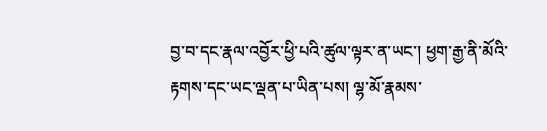བྱ་བ་དང་རྣལ་འབྱོར་ཕྱི་པའི་ཚུལ་ལྟར་ན་ཡང་། ཕྱག་རྒྱ་ནི་མོའི་རྟགས་དང་ཡང་ལྡན་པ་ཡིན་པས། ལྷ་མོ་རྣམས་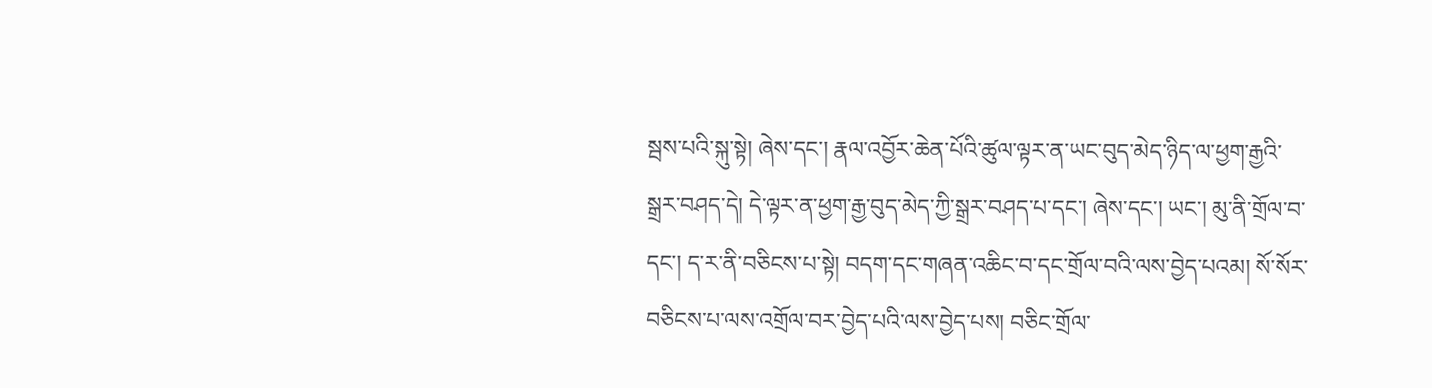སྦས་པའི་སྐུ་སྟེ། ཞེས་དང་། རྣལ་འབྱོར་ཆེན་པོའི་ཚུལ་ལྟར་ན་ཡང་བུད་མེད་ཉིད་ལ་ཕྱག་རྒྱའི་སྒྲར་བཤད་དེ། དེ་ལྟར་ན་ཕྱག་རྒྱ་བུད་མེད་ཀྱི་སྒྲར་བཤད་པ་དང་། ཞེས་དང་། ཡང་། མུ་ནི་གྲོལ་བ་དང་། ད་ར་ནི་བཅིངས་པ་སྟེ། བདག་དང་གཞན་འཆིང་བ་དང་གྲོལ་བའི་ལས་བྱེད་པའམ། སོ་སོར་བཅིངས་པ་ལས་འགྲོལ་བར་བྱེད་པའི་ལས་བྱེད་པས། བཅིང་གྲོལ་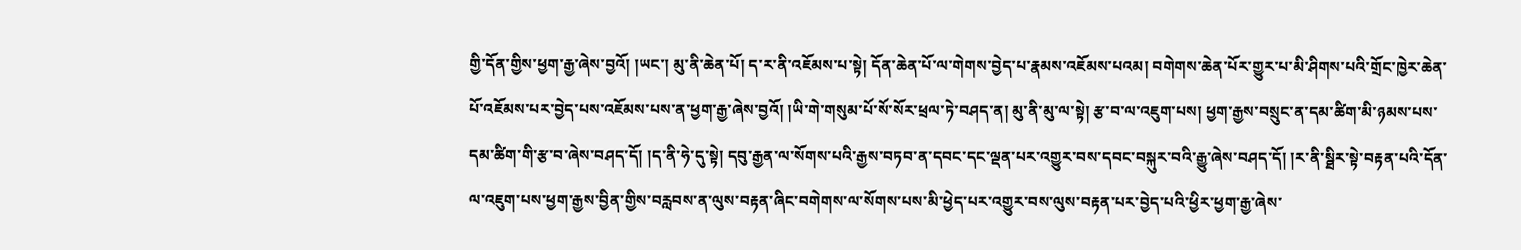གྱི་དོན་གྱིས་ཕྱག་རྒྱ་ཞེས་བྱའོ། །ཡང་། མུ་ནི་ཆེན་པོ། ད་ར་ནི་འཇོམས་པ་སྟེ། དོན་ཆེན་པོ་ལ་གེགས་བྱེད་པ་རྣམས་འཇོམས་པའམ། བགེགས་ཆེན་པོར་གྱུར་པ་མི་ཤིགས་པའི་གྲོང་ཁྱེར་ཆེན་པོ་འཇོམས་པར་བྱེད་པས་འཇོམས་པས་ན་ཕྱག་རྒྱ་ཞེས་བྱའོ། །ཡི་གེ་གསུམ་པོ་སོ་སོར་ཕྲལ་ཏེ་བཤད་ན། མུ་ནི་མུ་ལ་སྟེ། རྩ་བ་ལ་འཇུག་པས། ཕྱག་རྒྱས་བསྲུང་ན་དམ་ཚིག་མི་ཉམས་པས་དམ་ཚིག་གི་རྩ་བ་ཞེས་བཤད་དོ། །ད་ནི་ཧེ་དུ་སྟེ། དབུ་རྒྱན་ལ་སོགས་པའི་རྒྱས་བཏབ་ན་དབང་དང་ལྡན་པར་འགྱུར་བས་དབང་བསྐུར་བའི་རྒྱུ་ཞེས་བཤད་དོ། །ར་ནི་སྠིར་སྟེ་བརྟན་པའི་དོན་ལ་འཇུག་པས་ཕྱག་རྒྱས་བྱིན་གྱིས་བརླབས་ན་ལུས་བརྟན་ཞིང་བགེགས་ལ་སོགས་པས་མི་ཕྱེད་པར་འགྱུར་བས་ལུས་བརྟན་པར་བྱེད་པའི་ཕྱིར་ཕྱག་རྒྱ་ཞེས་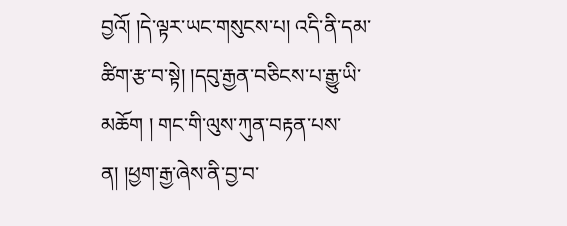བྱའོ། །དེ་ལྟར་ཡང་གསུངས་པ། འདི་ནི་དམ་ཚིག་རྩ་བ་སྟེ། །དབུ་རྒྱན་བཅིངས་པ་རྒྱུ་ཡི་མཆོག ། གང་གི་ལུས་ཀུན་བརྟན་པས་ན། །ཕྱག་རྒྱ་ཞེས་ནི་བྱ་བ་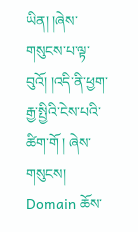ཡིན། །ཞེས་གསུངས་པ་ལྟ་བུའོ། །འདི་ནི་ཕྱག་རྒྱ་སྤྱིའི་ངེས་པའི་ཚིག་གོ ། ཞེས་གསུངས།
Domain ཆོས་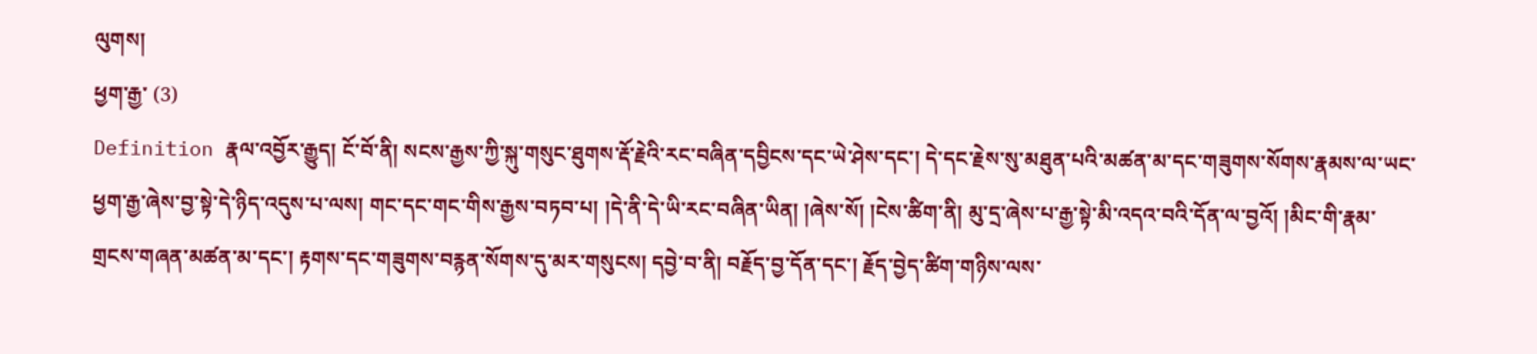ལུགས།
ཕྱག་རྒྱ་ (3)
Definition རྣལ་འབྱོར་རྒྱུད། ངོ་བོ་ནི། སངས་རྒྱས་ཀྱི་སྐུ་གསུང་ཐུགས་རྡོ་རྗེའི་རང་བཞིན་དབྱིངས་དང་ཡེ་ཤེས་དང་། དེ་དང་རྗེས་སུ་མཐུན་པའི་མཚན་མ་དང་གཟུགས་སོགས་རྣམས་ལ་ཡང་ཕྱག་རྒྱ་ཞེས་བྱ་སྟེ་དེ་ཉིད་འདུས་པ་ལས། གང་དང་གང་གིས་རྒྱས་བཏབ་པ། །དེ་ནི་དེ་ཡི་རང་བཞིན་ཡིན། །ཞེས་སོ། །ངེས་ཚིག་ནི། མུ་དྲ་ཞེས་པ་རྒྱ་སྟེ་མི་འདའ་བའི་དོན་ལ་བྱའོ། །མིང་གི་རྣམ་གྲངས་གཞན་མཚན་མ་དང་། རྟགས་དང་གཟུགས་བརྙན་སོགས་དུ་མར་གསུངས། དབྱེ་བ་ནི། བརྗོད་བྱ་དོན་དང་། རྗོད་བྱེད་ཚིག་གཉིས་ལས་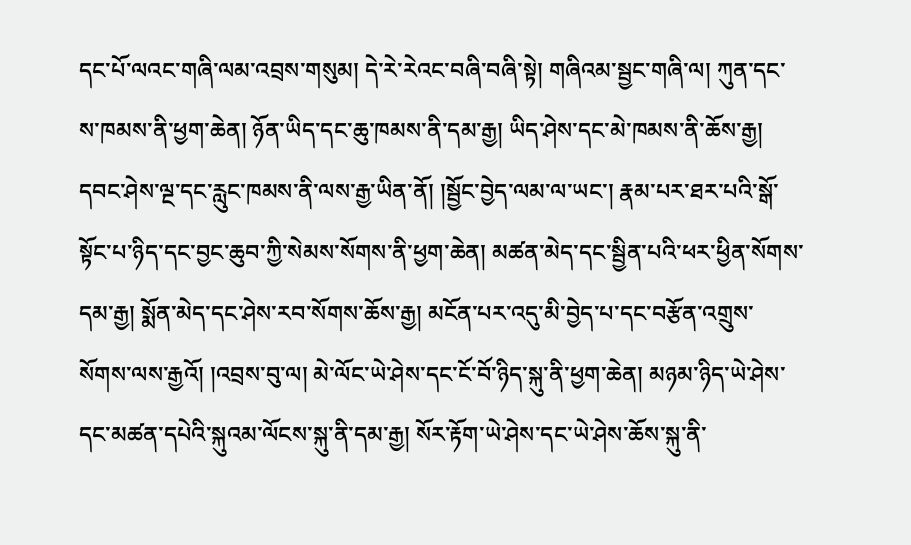དང་པོ་ལའང་གཞི་ལམ་འབྲས་གསུམ། དེ་རེ་རེའང་བཞི་བཞི་སྟེ། གཞིའམ་སྦྱང་གཞི་ལ། ཀུན་དང་ས་ཁམས་ནི་ཕྱག་ཆེན། ཉོན་ཡིད་དང་ཆུ་ཁམས་ནི་དམ་རྒྱ། ཡིད་ཤེས་དང་མེ་ཁམས་ནི་ཆོས་རྒྱ། དབང་ཤེས་ལྔ་དང་རླུང་ཁམས་ནི་ལས་རྒྱ་ཡིན་ནོ། །སྦྱོང་བྱེད་ལམ་ལ་ཡང་། རྣམ་པར་ཐར་པའི་སྒོ་སྟོང་པ་ཉིད་དང་བྱང་ཆུབ་ཀྱི་སེམས་སོགས་ནི་ཕྱག་ཆེན། མཚན་མེད་དང་སྦྱིན་པའི་ཕར་ཕྱིན་སོགས་དམ་རྒྱ། སྨོན་མེད་དང་ཤེས་རབ་སོགས་ཆོས་རྒྱ། མངོན་པར་འདུ་མི་བྱེད་པ་དང་བརྩོན་འགྲུས་སོགས་ལས་རྒྱའོ། །འབྲས་བུ་ལ། མེ་ལོང་ཡེ་ཤེས་དང་ངོ་བོ་ཉིད་སྐུ་ནི་ཕྱག་ཆེན། མཉམ་ཉིད་ཡེ་ཤེས་དང་མཚན་དཔེའི་སྐུའམ་ལོངས་སྐུ་ནི་དམ་རྒྱ། སོར་རྟོག་ཡེ་ཤེས་དང་ཡེ་ཤེས་ཆོས་སྐུ་ནི་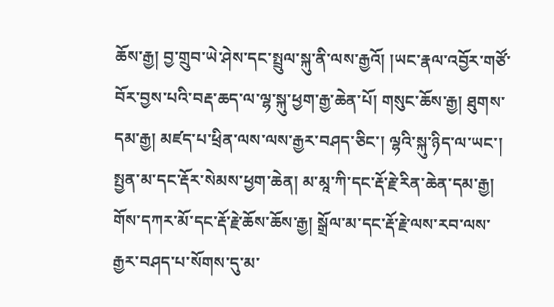ཆོས་རྒྱ། བྱ་གྲུབ་ཡེ་ཤེས་དང་སྤྲུལ་སྐུ་ནི་ལས་རྒྱའོ། །ཡང་རྣལ་འབྱོར་གཙོ་བོར་བྱས་པའི་བརྡ་ཆད་ལ་ལྷ་སྐུ་ཕྱག་རྒྱ་ཆེན་པོ། གསུང་ཆོས་རྒྱ། ཐུགས་དམ་རྒྱ། མཛད་པ་ཕྲིན་ལས་ལས་རྒྱར་བཤད་ཅིང་། ལྷའི་སྐུ་ཉིད་ལ་ཡང་། སྤྱན་མ་དང་རྡོར་སེམས་ཕྱག་ཆེན། མ་མཱ་ཀི་དང་རྡོ་རྗེ་རིན་ཆེན་དམ་རྒྱ། གོས་དཀར་མོ་དང་རྡོ་རྗེ་ཆོས་ཆོས་རྒྱ། སྒྲོལ་མ་དང་རྡོ་རྗེ་ལས་རབ་ལས་རྒྱར་བཤད་པ་སོགས་དུ་མ་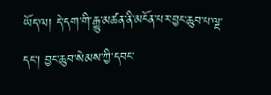ཡོད་ལ། དེ་དག་གི་རྒྱུ་མཚན་ནི་མངོན་པར་བྱང་ཆུབ་པ་ལྔ་དང་། བྱང་ཆུབ་སེམས་ཀྱི་དབང་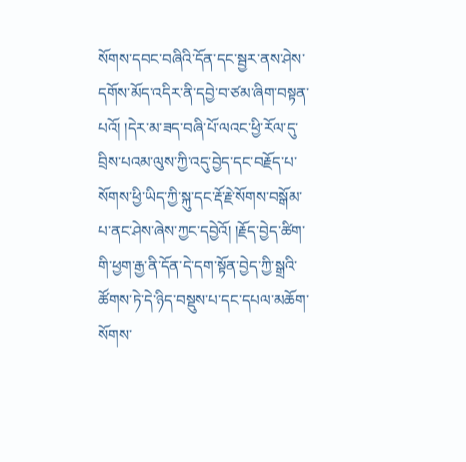སོགས་དབང་བཞིའི་དོན་དང་སྦྱར་ནས་ཤེས་དགོས་མོད་འདིར་ནི་དབྱེ་བ་ཙམ་ཞིག་བསྟན་པའོ། །དེར་མ་ཟད་བཞི་པོ་ལའང་ཕྱི་རོལ་དུ་བྲིས་པའམ་ལུས་ཀྱི་འདུ་བྱེད་དང་བརྗོད་པ་སོགས་ཕྱི་ཡིད་ཀྱི་སྐུ་དང་རྡོ་རྗེ་སོགས་བསྒོམ་པ་ནང་ཤེས་ཞེས་ཀྱང་དབྱེའོ། །རྗོད་བྱེད་ཚིག་གི་ཕྱག་རྒྱ་ནི་དོན་དེ་དག་སྟོན་བྱེད་ཀྱི་སྒྲའི་ཚོགས་ཏེ་དེ་ཉིད་བསྡུས་པ་དང་དཔལ་མཆོག་སོགས་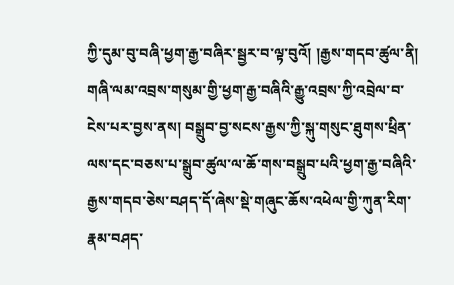ཀྱི་དུམ་བུ་བཞི་ཕྱག་རྒྱ་བཞིར་སྦྱར་བ་ལྟ་བུའོ། །རྒྱས་གདབ་ཚུལ་ནི། གཞི་ལམ་འབྲས་གསུམ་གྱི་ཕྱག་རྒྱ་བཞིའི་རྒྱུ་འབྲས་ཀྱི་འབྲེལ་བ་ངེས་པར་བྱས་ནས། བསྒྲུབ་བྱ་སངས་རྒྱས་ཀྱི་སྐུ་གསུང་ཐུགས་ཕྲིན་ལས་དང་བཅས་པ་སྒྲུབ་ཚུལ་ལ་ཆོ་གས་བསྒྲུབ་པའི་ཕྱག་རྒྱ་བཞིའི་རྒྱས་གདབ་ཅེས་བཤད་དོ་ཞེས་སྡེ་གཞུང་ཆོས་འཕེལ་གྱི་ཀུན་རིག་རྣམ་བཤད་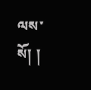ལས་སོ། །